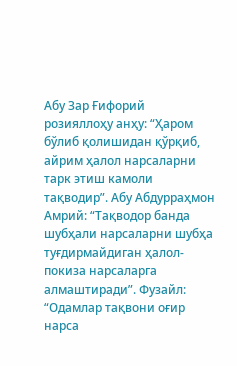Абу Зар Ғифорий розияллоҳу анҳу: “Ҳаром бўлиб қолишидан қўрқиб, айрим ҳалол нарсаларни тарк этиш камоли тақводир”. Абу Абдурраҳмон Амрий: “Тақводор банда шубҳали нарсаларни шубҳа туғдирмайдиган ҳалол-покиза нарсаларга алмаштиради”. Фузайл: “Одамлар тақвони оғир нарса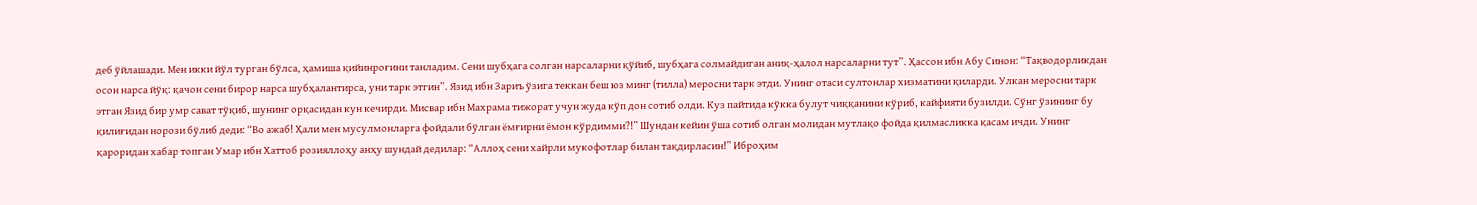деб ўйлашади. Мен икки йўл турган бўлса, ҳамиша қийинроғини танладим. Сени шубҳага солган нарсаларни қўйиб, шубҳага солмайдиган аниқ-ҳалол нарсаларни тут”. Ҳассон ибн Абу Синон: “Тақводорликдан осон нарса йўқ: қачон сени бирор нарса шубҳалантирса, уни тарк этгин”. Язид ибн Зариъ ўзига теккан беш юз минг (тилла) меросни тарк этди. Унинг отаси султонлар хизматини қиларди. Улкан меросни тарк этган Язид бир умр сават тўқиб, шунинг орқасидан кун кечирди. Мисвар ибн Махрама тижорат учун жуда кўп дон сотиб олди. Куз пайтида кўкка булут чиққанини кўриб, кайфияти бузилди. Сўнг ўзининг бу қилиғидан норози бўлиб деди: “Во ажаб! Ҳали мен мусулмонларга фойдали бўлган ёмғирни ёмон кўрдимми?!” Шундан кейин ўша сотиб олган молидан мутлақо фойда қилмасликка қасам ичди. Унинг қароридан хабар топган Умар ибн Хаттоб розияллоҳу анҳу шундай дедилар: “Аллоҳ сени хайрли мукофотлар билан тақдирласин!” Иброҳим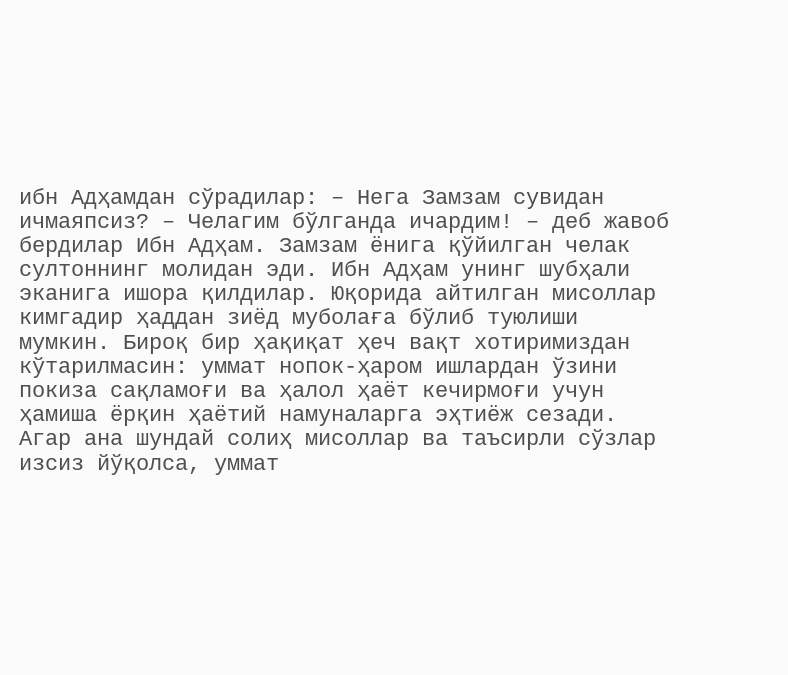ибн Адҳамдан сўрадилар: – Нега Замзам сувидан ичмаяпсиз? – Челагим бўлганда ичардим! – деб жавоб бердилар Ибн Адҳам. Замзам ёнига қўйилган челак султоннинг молидан эди. Ибн Адҳам унинг шубҳали эканига ишора қилдилар. Юқорида айтилган мисоллар кимгадир ҳаддан зиёд муболаға бўлиб туюлиши мумкин. Бироқ бир ҳақиқат ҳеч вақт хотиримиздан кўтарилмасин: уммат нопок-ҳаром ишлардан ўзини покиза сақламоғи ва ҳалол ҳаёт кечирмоғи учун ҳамиша ёрқин ҳаётий намуналарга эҳтиёж сезади. Агар ана шундай солиҳ мисоллар ва таъсирли сўзлар изсиз йўқолса, уммат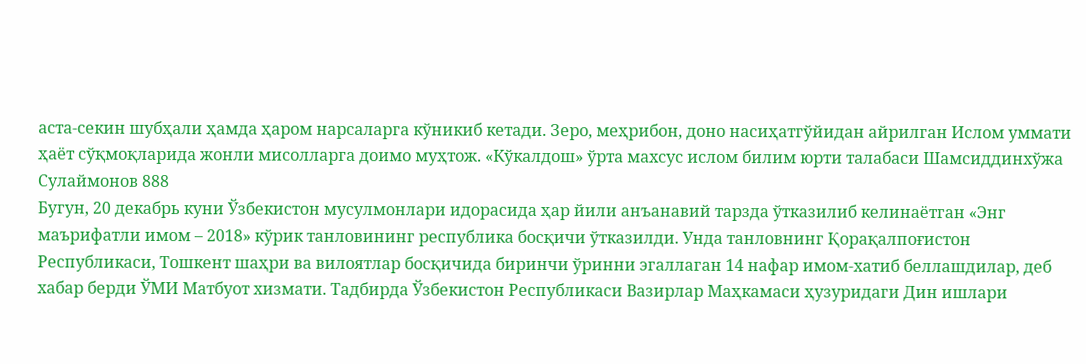аста-секин шубҳали ҳамда ҳаром нарсаларга кўникиб кетади. Зеро, меҳрибон, доно насиҳатгўйидан айрилган Ислом уммати ҳаёт сўқмоқларида жонли мисолларга доимо муҳтож. «Кўкалдош» ўрта махсус ислом билим юрти талабаси Шамсиддинхўжа Сулаймонов 888
Бугун, 20 декабрь куни Ўзбекистон мусулмонлари идорасида ҳар йили анъанавий тарзда ўтказилиб келинаётган «Энг маърифатли имом – 2018» кўрик танловининг республика босқичи ўтказилди. Унда танловнинг Қорақалпоғистон Республикаси, Тошкент шаҳри ва вилоятлар босқичида биринчи ўринни эгаллаган 14 нафар имом-хатиб беллашдилар, деб хабар берди ЎМИ Матбуот хизмати. Тадбирда Ўзбекистон Республикаси Вазирлар Маҳкамаси ҳузуридаги Дин ишлари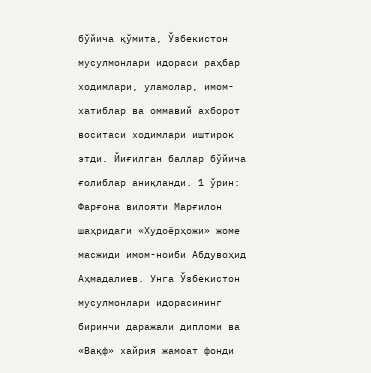бўйича қўмита, Ўзбекистон мусулмонлари идораси раҳбар ходимлари, уламолар, имом-хатиблар ва оммавий ахборот воситаси ходимлари иштирок этди. Йиғилган баллар бўйича ғолиблар аниқланди. 1 ўрин: Фарғона вилояти Марғилон шаҳридаги «Худоёрҳожи» жоме масжиди имом-ноиби Абдувоҳид Аҳмадалиев. Унга Ўзбекистон мусулмонлари идорасининг биринчи даражали дипломи ва «Вақф» хайрия жамоат фонди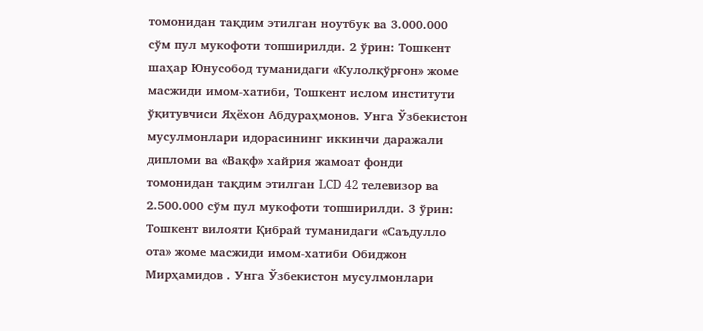томонидан тақдим этилган ноутбук ва 3.000.000 сўм пул мукофоти топширилди. 2 ўрин: Тошкент шаҳар Юнусобод туманидаги «Кулолқўрғон» жоме масжиди имом-хатиби, Тошкент ислом институти ўқитувчиси Яҳёхон Абдураҳмонов. Унга Ўзбекистон мусулмонлари идорасининг иккинчи даражали дипломи ва «Вақф» хайрия жамоат фонди томонидан тақдим этилган LCD 42 телевизор ва 2.500.000 сўм пул мукофоти топширилди. 3 ўрин: Тошкент вилояти Қибрай туманидаги «Саъдулло ота» жоме масжиди имом-хатиби Обиджон Мирҳамидов . Унга Ўзбекистон мусулмонлари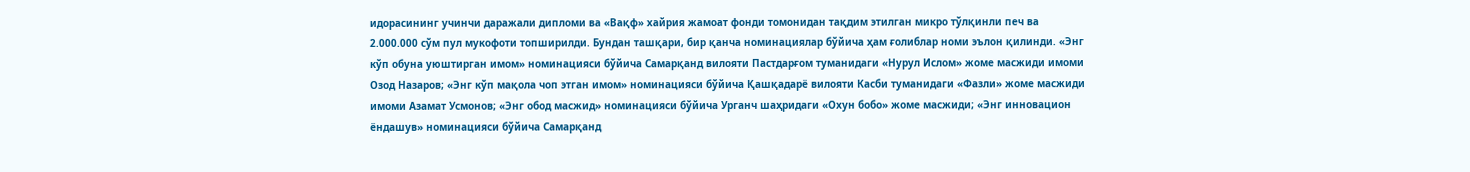идорасининг учинчи даражали дипломи ва «Вақф» хайрия жамоат фонди томонидан тақдим этилган микро тўлқинли печ ва 2.000.000 сўм пул мукофоти топширилди. Бундан ташқари, бир қанча номинациялар бўйича ҳам ғолиблар номи эълон қилинди. «Энг кўп обуна уюштирган имом» номинацияси бўйича Самарқанд вилояти Пастдарғом туманидаги «Нурул Ислом» жоме масжиди имоми Озод Назаров; «Энг кўп мақола чоп этган имом» номинацияси бўйича Қашқадарё вилояти Касби туманидаги «Фазли» жоме масжиди имоми Азамат Усмонов; «Энг обод масжид» номинацияси бўйича Урганч шаҳридаги «Охун бобо» жоме масжиди; «Энг инновацион ёндашув» номинацияси бўйича Самарқанд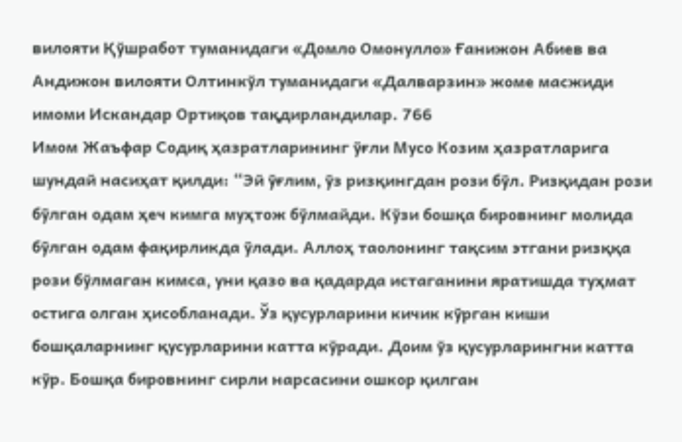вилояти Қўшработ туманидаги «Домло Омонулло» Ғанижон Абиев ва Андижон вилояти Олтинкўл туманидаги «Далварзин» жоме масжиди имоми Искандар Ортиқов тақдирландилар. 766
Имом Жаъфар Содиқ ҳазратларининг ўғли Мусо Козим ҳазратларига шундай насиҳат қилди: “Эй ўғлим, ўз ризқингдан рози бўл. Ризқидан рози бўлган одам ҳеч кимга муҳтож бўлмайди. Кўзи бошқа бировнинг молида бўлган одам фақирликда ўлади. Аллоҳ таолонинг тақсим этгани ризққа рози бўлмаган кимса, уни қазо ва қадарда истаганини яратишда туҳмат остига олган ҳисобланади. Ўз қусурларини кичик кўрган киши бошқаларнинг қусурларини катта кўради. Доим ўз қусурларингни катта кўр. Бошқа бировнинг сирли нарсасини ошкор қилган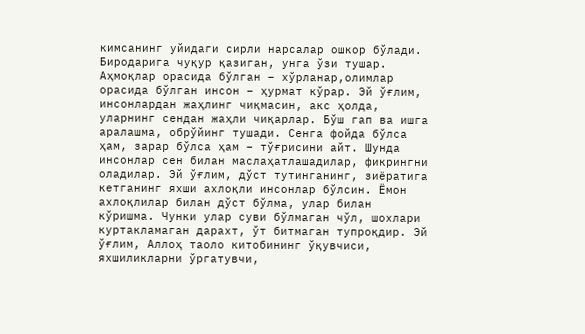кимсанинг уйидаги сирли нарсалар ошкор бўлади. Биродарига чуқур қазиган, унга ўзи тушар. Аҳмоқлар орасида бўлган – хўрланар,олимлар орасида бўлган инсон – ҳурмат кўрар. Эй ўғлим, инсонлардан жаҳлинг чиқмасин, акс ҳолда, уларнинг сендан жаҳли чиқарлар. Бўш гап ва ишга аралашма, обрўйинг тушади. Сенга фойда бўлса ҳам, зарар бўлса ҳам – тўғрисини айт. Шунда инсонлар сен билан маслаҳатлашадилар, фикрингни оладилар. Эй ўғлим, дўст тутинганинг, зиёратига кетганинг яхши ахлоқли инсонлар бўлсин. Ёмон ахлоқлилар билан дўст бўлма, улар билан кўришма. Чунки улар суви бўлмаган чўл, шохлари куртакламаган дарахт, ўт битмаган тупроқдир. Эй ўғлим, Аллоҳ таоло китобининг ўқувчиси, яхшиликларни ўргатувчи,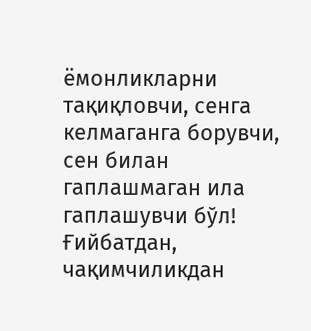ёмонликларни тақиқловчи, сенга келмаганга борувчи, сен билан гаплашмаган ила гаплашувчи бўл! Ғийбатдан, чақимчиликдан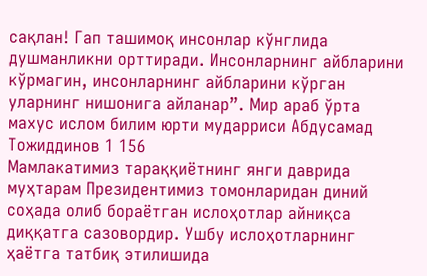сақлан! Гап ташимоқ инсонлар кўнглида душманликни орттиради. Инсонларнинг айбларини кўрмагин, инсонларнинг айбларини кўрган уларнинг нишонига айланар”. Мир араб ўрта махус ислом билим юрти мударриси Абдусамад Тожиддинов 1 156
Мамлакатимиз тараққиётнинг янги даврида муҳтарам Президентимиз томонларидан диний соҳада олиб бораётган ислоҳотлар айниқса диққатга сазовордир. Ушбу ислоҳотларнинг ҳаётга татбиқ этилишида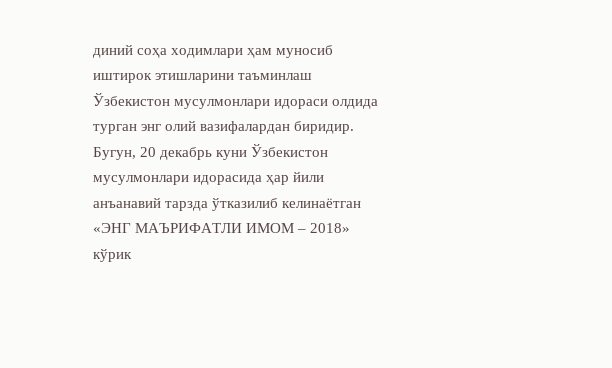диний соҳа ходимлари ҳам муносиб иштирок этишларини таъминлаш Ўзбекистон мусулмонлари идораси олдида турган энг олий вазифалардан биридир. Бугун, 20 декабрь куни Ўзбекистон мусулмонлари идорасида ҳар йили анъанавий тарзда ўтказилиб келинаётган «ЭНГ МАЪРИФАТЛИ ИМОМ – 2018» кўрик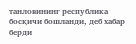танловининг республика босқичи бошланди, деб хабар берди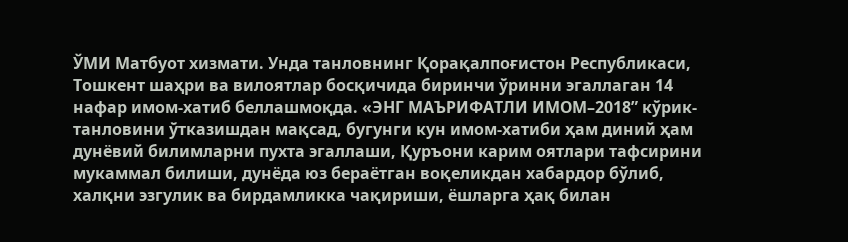ЎМИ Матбуот хизмати. Унда танловнинг Қорақалпоғистон Республикаси, Тошкент шаҳри ва вилоятлар босқичида биринчи ўринни эгаллаган 14 нафар имом-хатиб беллашмоқда. «ЭНГ МАЪРИФАТЛИ ИМОМ–2018” кўрик-танловини ўтказишдан мақсад, бугунги кун имом-хатиби ҳам диний ҳам дунёвий билимларни пухта эгаллаши, Қуръони карим оятлари тафсирини мукаммал билиши, дунёда юз бераётган воқеликдан хабардор бўлиб, халқни эзгулик ва бирдамликка чақириши, ёшларга ҳақ билан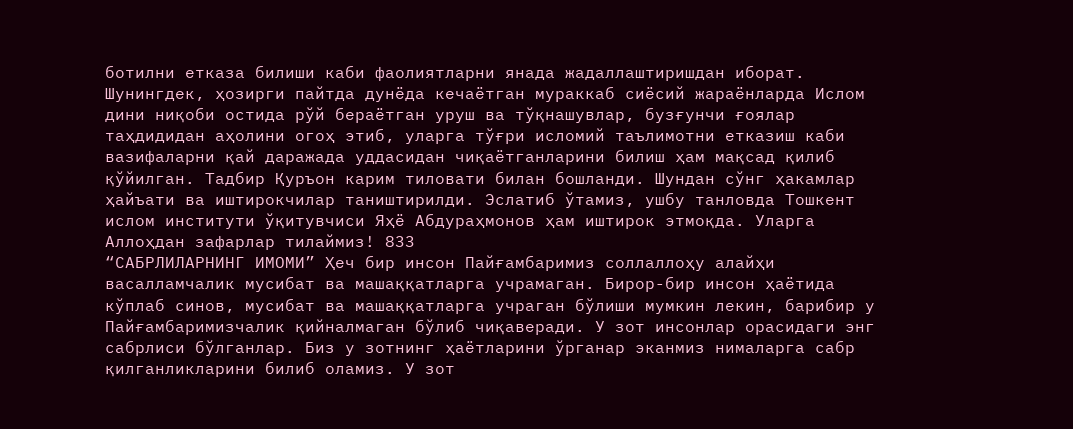ботилни етказа билиши каби фаолиятларни янада жадаллаштиришдан иборат. Шунингдек, ҳозирги пайтда дунёда кечаётган мураккаб сиёсий жараёнларда Ислом дини ниқоби остида рўй бераётган уруш ва тўқнашувлар, бузғунчи ғоялар таҳдидидан аҳолини огоҳ этиб, уларга тўғри исломий таълимотни етказиш каби вазифаларни қай даражада уддасидан чиқаётганларини билиш ҳам мақсад қилиб қўйилган. Тадбир Қуръон карим тиловати билан бошланди. Шундан сўнг ҳакамлар ҳайъати ва иштирокчилар таништирилди. Эслатиб ўтамиз, ушбу танловда Тошкент ислом институти ўқитувчиси Яҳё Абдураҳмонов ҳам иштирок этмоқда. Уларга Аллоҳдан зафарлар тилаймиз! 833
“САБРЛИЛАРНИНГ ИМОМИ” Ҳеч бир инсон Пайғамбаримиз соллаллоҳу алайҳи васалламчалик мусибат ва машаққатларга учрамаган. Бирор-бир инсон ҳаётида кўплаб синов, мусибат ва машаққатларга учраган бўлиши мумкин лекин, барибир у Пайғамбаримизчалик қийналмаган бўлиб чиқаверади. У зот инсонлар орасидаги энг сабрлиси бўлганлар. Биз у зотнинг ҳаётларини ўрганар эканмиз нималарга сабр қилганликларини билиб оламиз. У зот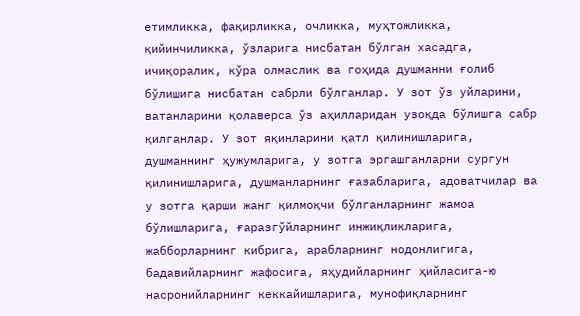етимликка, фақирликка, очликка, муҳтожликка, қийинчиликка, ўзларига нисбатан бўлган хасадга, ичиқоралик, кўра олмаслик ва гоҳида душманни ғолиб бўлишига нисбатан сабрли бўлганлар. У зот ўз уйларини, ватанларини қолаверса ўз аҳилларидан узоқда бўлишга сабр қилганлар. У зот яқинларини қатл қилинишларига, душманнинг ҳужумларига, у зотга эргашганларни сургун қилинишларига, душманларнинг ғазабларига, адоватчилар ва у зотга қарши жанг қилмоқчи бўлганларнинг жамоа бўлишларига, ғаразгўйларнинг инжиқликларига, жабборларнинг кибрига, арабларнинг нодонлигига, бадавийларнинг жафосига, яҳудийларнинг ҳийласига-ю насронийларнинг кеккайишларига, мунофиқларнинг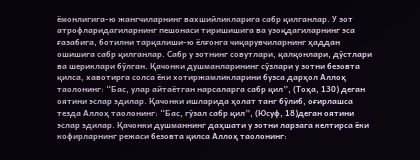ёмонлигига-ю жангчиларнинг вахшийликларига сабр қилганлар. У зот атрофларидагиларнинг пешонаси тиришишига ва узоқдагиларнинг эса ғазабига, ботилни тарқалиши-ю ёлғонга чиқарувчиларнинг ҳаддан ошишига сабр қилганлар. Сабр у зотнинг совутлари, қалқонлари, дўстлари ва шериклари бўлган. Қачонки душманларининг сўзлари у зотни безовта қилса, хавотирга солса ёки хотиржамликларини бузса дарҳол Аллоҳ таолонинг: “Бас, улар айтаётган нарсаларга сабр қил”, (Тоҳа, 130) деган оятини эслар эдилар. Қачонки ишларида ҳолат танг бўлиб, оғирлашса тезда Аллоҳ таолонинг: “Бас, гўзал сабр қил”, (Юсуф, 18)деган оятини эслар эдилар. Қачонки душманнинг даҳшати у зотни ларзага келтирса ёки кофирларнинг режаси безовта қилса Аллоҳ таолонинг: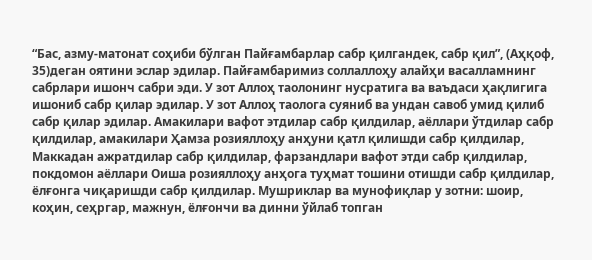“Бас, азму-матонат соҳиби бўлган Пайғамбарлар сабр қилгандек, сабр қил”, (Аҳқоф, 35)деган оятини эслар эдилар. Пайғамбаримиз соллаллоҳу алайҳи васалламнинг сабрлари ишонч сабри эди. У зот Аллоҳ таолонинг нусратига ва ваъдаси ҳақлигига ишониб сабр қилар эдилар. У зот Аллоҳ таолога суяниб ва ундан савоб умид қилиб сабр қилар эдилар. Амакилари вафот этдилар сабр қилдилар, аёллари ўтдилар сабр қилдилар, амакилари Ҳамза розияллоҳу анҳуни қатл қилишди сабр қилдилар, Маккадан ажратдилар сабр қилдилар, фарзандлари вафот этди сабр қилдилар, покдомон аёллари Оиша розияллоҳу анҳога туҳмат тошини отишди сабр қилдилар, ёлғонга чиқаришди сабр қилдилар. Мушриклар ва мунофиқлар у зотни: шоир, коҳин, сеҳргар, мажнун, ёлғончи ва динни ўйлаб топган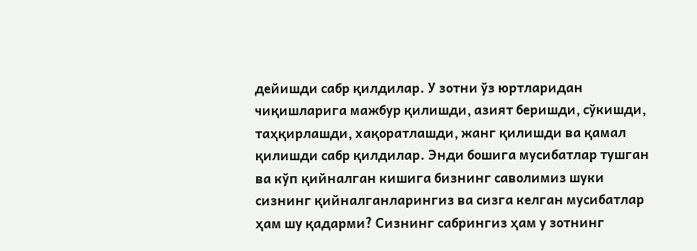дейишди сабр қилдилар. У зотни ўз юртларидан чиқишларига мажбур қилишди, азият беришди, сўкишди, таҳқирлашди, хақоратлашди, жанг қилишди ва қамал қилишди сабр қилдилар. Энди бошига мусибатлар тушган ва кўп қийналган кишига бизнинг саволимиз шуки сизнинг қийналганларингиз ва сизга келган мусибатлар ҳам шу қадарми? Сизнинг сабрингиз ҳам у зотнинг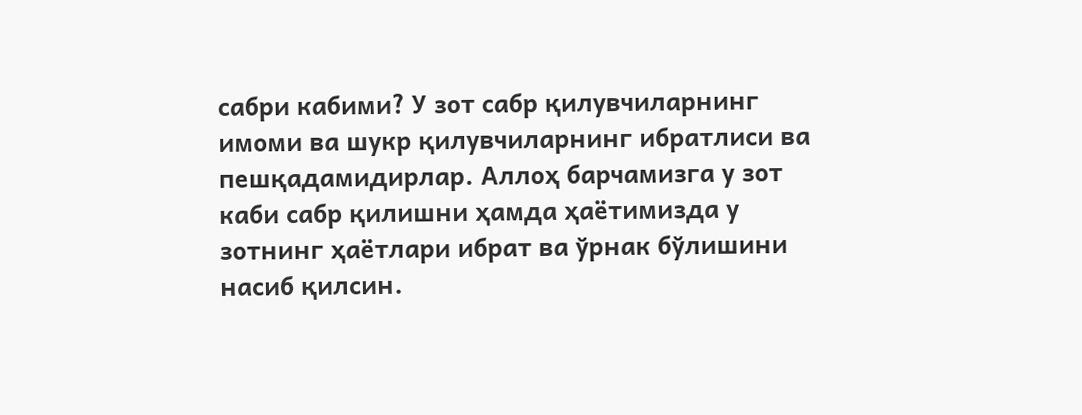сабри кабими? У зот сабр қилувчиларнинг имоми ва шукр қилувчиларнинг ибратлиси ва пешқадамидирлар. Аллоҳ барчамизга у зот каби сабр қилишни ҳамда ҳаётимизда у зотнинг ҳаётлари ибрат ва ўрнак бўлишини насиб қилсин.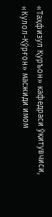«Таҳфизул Қуръон» кафедраси ўқитувчиси, «Кулол-Қўрғон» масжиди имом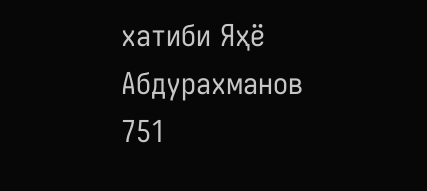хатиби Яҳё Абдурахманов 751